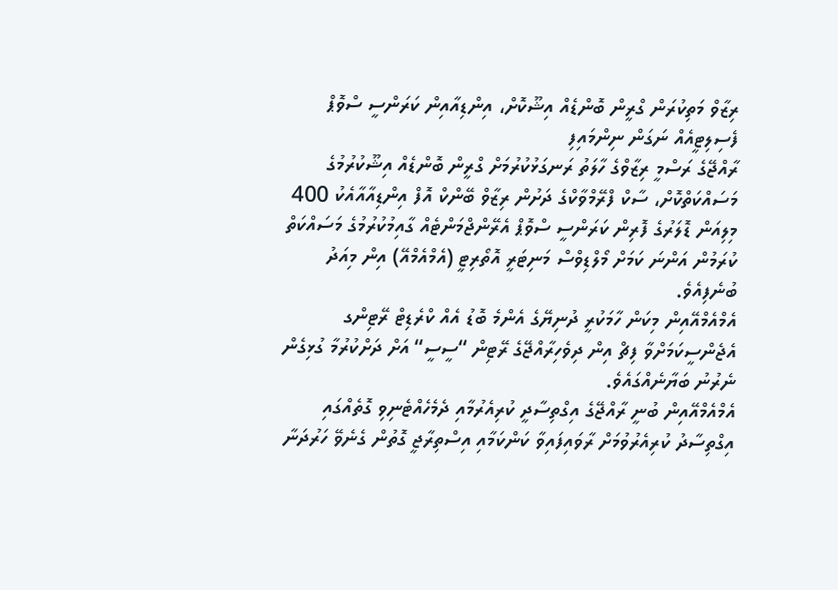ރިޒާވް މަތިކުރަން ގްރީން ބޮންޑެއް އިޝޫކޮށް، އިންޑިއާއިން ކަރަންސީ ސްވޮޕް ފެސިލިޓީއެއް ނަގަން ނިންމައިފި
ރާއްޖޭގެ ރަސްމީ ރިޒާވްގެ ހާލަތު ރަނގަޅުކުރުމަށް ގްރީން ބޮންޑެއް އިޝޫކުރުމުގެ މަސައްކަތްކޮށް، ސާކް ފްރޭމްވާކްގެ ދަށުން ރިޒާވް ބޭންކް އޮފް އިންޑިއާއާއެކު 400 މިލިއަން ޑޮލަރުގެ ފޮރިން ކަރަންސީ ސްވޮޕް އެރޭންޖްމަންޓެއް ގާއިމުކުރުމުގެ މަސައްކަތް ކުރަމުން އަންނަ ކަމަށް މޯލްޑިވްސް މަނިޓަރީ އޮތޯރިޓީ (އެމްއެމްއޭ) އިން މިއަދު ބުނެފިއެވެ.
އެމްއެމްއޭއިން މިކަން ހާމަކުރީ ދުނިޔޭގެ އެންމެ ބޮޑު އެއް ކްރެޑިޓް ރޭޓިންގ އެޖެންސީކަމަށްވާ ފިޗް އިން ދިވެހިރާއްޖޭގެ ރޭޓިން “ސީސީ“ އަށް ދަށްކުރުމާ ގުޅިގެން ނެރުނު ބަޔާނެއްގައެވެ.
އެމްއެމްއޭއިން ބުނީ ރާއްޖޭގެ އިގްތިސާދީ ކުރިއެރުމާއި ދެމެހެއްޓެނިވި ގޮތެއްގައި އިގްތިސާދު ކުރިއެރުވުމަށް ރާވައިފައިވާ ކަންކަމާއި އިސްތިރާޖީ ގޮތުން ގެނެވޭ ހަރުދަނާ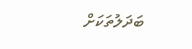ބަދަލުތަކަށް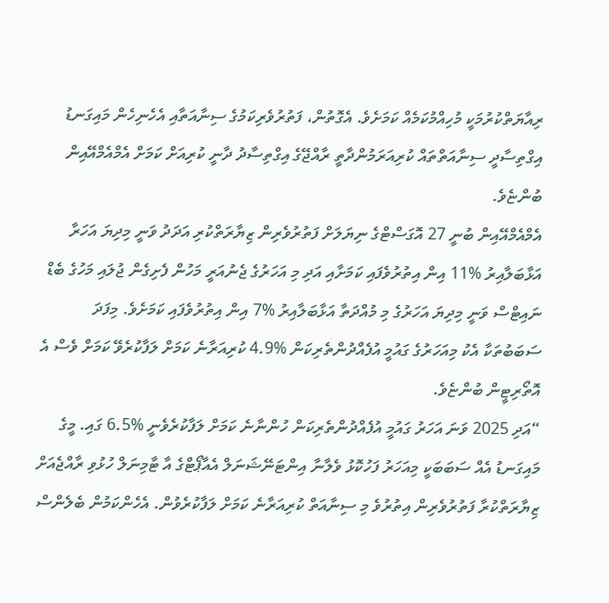ރިއާޔަތްކުރުމަކީ މުހިއްމުކަމެއް ކަމަށެވެ. އެގޮތުން، ފަތުރުވެރިކަމުގެ ސިނާއަތާއި އެހެނިހެން މައިގަނޑު އިގްތިސާދީ ސިނާއަތްތައް ކުރިއަރަމުންދާތީ ރާއްޖޭގެ އިގްތިސާދު ދާނީ ކުރިއަށް ކަމަށް އެމްއެމްއޭއިން ބުންޏެވެ.
އެމްއެމްއޭއިން ބުނީ 27 އޮގަސްޓްގެ ނިޔަލަށް ފަތުރުވެރިން ޒިޔާރަތްކުރި އަދަދު ވަނީ މިދިޔަ އަހަރާ އަޅާބަލާއިރު %11 އިން އިތުރުވެފައި ކަމަށާއި އަދި މި އަހަރުގެ ޖެނުއަރީ މަހުން ފެށިގެން ޖުލައި މަހުގެ ބެޑް ނައިޓްސް ވަނީ މިދިޔަ އަހަރުގެ މި މުއްދަތާ އަޅާބަލާއިރު %7 އިން އިތުރުވެފައި ކަމަށެވެ. މިފަދަ ސަބަބުތަކާ އެކު މިއަހަރުގެ ގައުމީ އުފެއްދުންތެރިކަން %4.9 ކުރިއަރާނެ ކަމަށް ލަފާކުރެވޭ ކަމަށް ވެސް އެ އޮތޯރިޓީން ބުންޏެވެ.
“އަދި 2025 ވަނަ އަހަރު ގައުމީ އުފެއްދުންތެރިކަން ހުންނާނެ ކަމަށް ލަފާކުރެވެނީ %6.5 ގައި. މީގެ މައިގަނޑު އެއް ސަބަބަކީ މިއަހަރު ފަހުކޮޅު ވެލާނާ އިންޓަނޭޝަނަލް އެއާޕޯޓްގެ އާ ޓާމިނަލް ހުޅުވި ރާއްޖެއަށް ޒިޔާރަތްކުރާ ފަތުރުވެރިން އިތުރުވެ މި ސިނާއަތް ކުރިއަރާނެ ކަމަށް ލަފާކުރެވުން. އެހެންކަމުން ބެލެންސް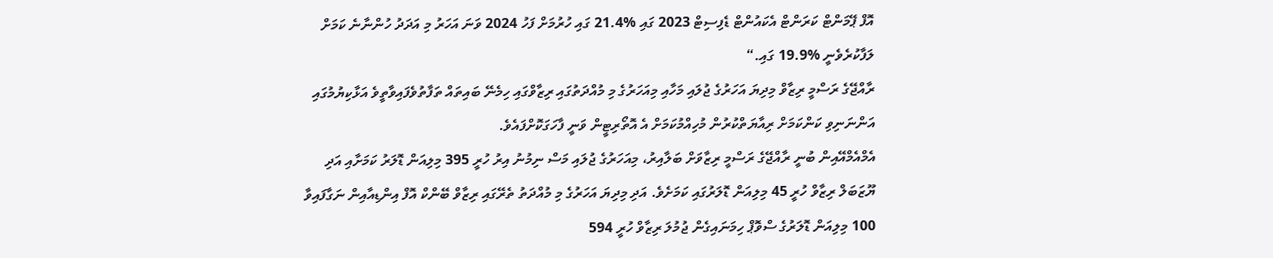އޮފް ޕޭމަންޓް ކަރަންޓް އެކައުންޓް ޑެފިސިޓް 2023 ގައި %21.4 ގައި ހުރުމަށް ފަހު 2024 ވަނަ އަހަރު މި އަދަދު ހުންނާނެ ކަމަށް ލަފާކުރެވެނީ %19.9 ގައި.“
ރާއްޖޭގެ ރަސްމީ ރިޒާވް މިދިޔަ އަހަރުގެ ޖުލައި މަހާއި މިއަހަރުގެ މި މުއްދަތުގައި ރިޒާވްގައި ހިމެނޭ ބައިތައް ތަފާތުވެފައިވާތީވެ އަޅާކިޔުމުގައި އަންނަނިވި ކަންކަމަށް ރިއާޔަތްކުރުން މުހިއްމުކަމަށް އެ އޮތޯރިޓީން ވަނީ ފާހަގަކޮށްފައެވެ.
އެމްއެމްއޭއިން ބުނީ ރާއްޖޭގެ ރަސްމީ ރިޒާވަށް ބަލާއިރު، މިއަހަރުގެ ޖުލައި މަސް ނިމުނު އިރު ހުރީ 395 މިލިއަން ޑޮލަރު ކަމަށާއި އަދި ޔޫޒަބަލް ރިޒާވް ހުރީ 45 މިލިއަން ޑޮލަރުގައި ކަމަށެވެ. އަދި މިދިޔަ އަހަރުގެ މި މުއްދަތު ތެރޭގައި ރިޒާވް ބޭންކް އޮފް އިންޑިއާއިން ނަގާފައިވާ 100 މިލިއަން ޑޮލަރުގެ ސްވޮޕް ހިމަނައިގެން ޖުމުލަ ރިޒާވް ހުރީ 594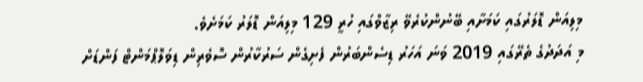މިލިއަން ޑޮލަރުގައި ކަމަށާއި ބޭނުންކުރެވޭ ރިޒާވްގައި ހުރީ 129 މިލިއަން ޑޮލަރު ކަމަށެވެ.
މި އަދަދުގެ ތެރޭގައި 2019 ވަނަ އަހަރު ޑިސެންބަރުން ފެށިގެން ސަރުކާރުން ސޮވެރިން ޑިވަލޮޕްމަންޓް ފަންޑަށް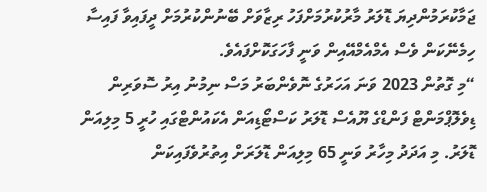ޖަމާކުރަމުންދިޔަ ޑޮލަރު މާރުކުރުމަށްފަހު ރިޒާވަށް ބޭނުންކުރުމަށް ދީފައިވާ ފައިސާ ހިމެނޭކަން ވެސް އެމްއެމްއޭއިން ވަނީ ފާހަގަކޮށްފައެވެ.
“މި ގޮތުން 2023 ވަނަ އަހަރުގެ ނޮވެންބަރު މަސް ނިމުނު އިރު ސޮވަރިން ޑިވެލޮޕްމަންޓް ފަންޑްގެ ޔޫއެސް ޑޮލަރު ކަސްޓޯޑިއަން އެކައުންޓްގައި ހުރީ 5 މިލިއަން ޑޮލަރު. މި އަދަދު މިހާރު ވަނީ 65 މިލިއަން ޑޮލަރަށް އިތުރުވެފައިކަން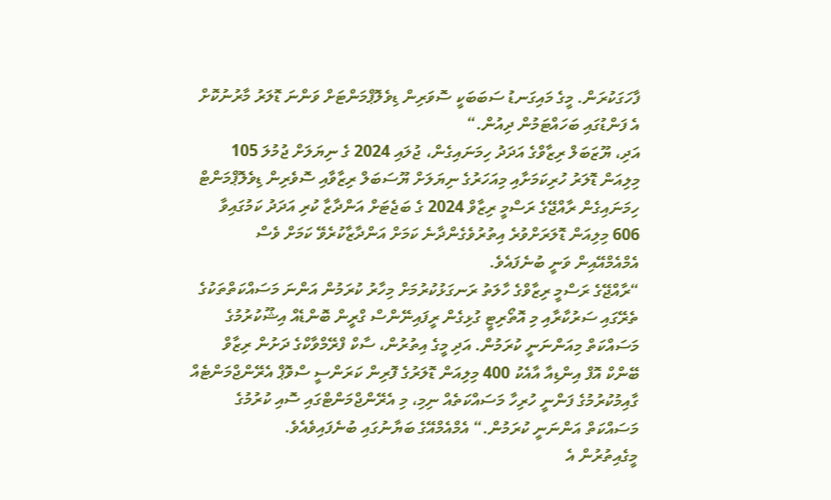ފާހަގަކުރަން. މީގެ މައިގަނޑު ސަބަބަކީ ސޮވަރިން ޑިވެލޮޕްމަންޓަށް ވަންނަ ޑޮލަރު މާރުނުކޮށް އެ ފަންޑުގައި ބަހައްޓަމުން ދިއުން.“
އަދި، ޔޫޒަބަލް ރިޒާވްގެ އަދަދު ހިމަނައިގެން، ޖުލައި 2024 ގެ ނިޔަލަށް ޖުމުލަ 105 މިލިއަން ޑޮލަރު ހުރިކަމަށާއި މިއަހަރުގެ ނިޔަލަށް ޔޫސަބަލް ރިޒާވާއި ސޮވެރިން ޑިވެލޮޕްމަންޓް ހިމަނައިގެން ރާއްޖޭގެ ރަސްމީ ރިޒާވް 2024 ގެ ބަޖެޓަށް އަންދާޒާ ކުރި އަދަދު ކަމުގައިވާ 606 މިލިއަން ޑޮލަރަށްވުރެ އިތުރުވެގެންދާނެ ކަމަށް އަންދާޒާކުރެވޭ ކަމަށް ވެސް އެމްއެމްއޭއިން ވަނީ ބުނެފައެވެ.
“ރާއްޖޭގެ ރަސްމީ ރިޒާވްގެ ހާލަތު ރަނގަޅުކުރުމަށް މިހާރު ކުރަމުން އަންނަ މަސައްކަތްތަކުގެ ތެރޭގައި ސަރުކާރާއި މި އޮތޯރިޓީ ގުޅިގެން ރީފައިނޭންސް ގްރީން ބޮންޑެއް އިޝޫކުރުމުގެ މަސައްކަތް މިއަންނަނީ ކުރަމުން. އަދި މީގެ އިތުރުން، ސާކް ފްރޭމްވާކްގެ ދަށުން ރިޒާވް ބޭންކް އޮފް އިންޑިއާ އާއެކު 400 މިލިއަން ޑޮލަރުގެ ފޮރިން ކަރަންސީ ސްވޮޕް އެރޭންޖްމަންޓެއް ގާއިމުކުރުމުގެ ފަންނީ ހުރިހާ މަސައްކަތެއް ނިމި، މި އެރޭންޖްމަންޓްގައި ސޮއި ކުރުމުގެ މަސައްކަތް އަންނަނީ ކުރަމުން.“ އެމްއެމްއޭގެ ބަޔާނުގައި ބުނެފައިވެއެވެ.
މީގެއިތުރުން އެ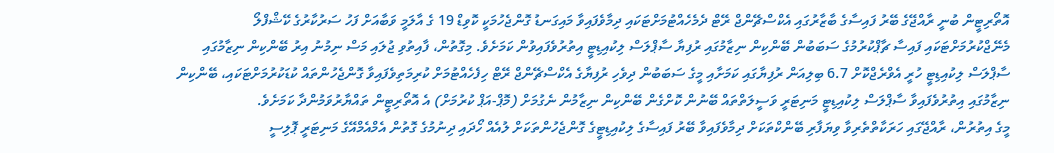އޮތޯރިޓީން ބުނީ ރާއްޖޭގެ ބޭރު ފައިސާގެ ބާޒާރުގައި އެކްސްޗޭންޖް ރޭޓް ދެމެހެއްޓުމަށްޓަކައި ދިމާވެފައިވާ މައިގަނޑު ގޮންޖެހުމަކީ ކޮވިޑް 19 ގެ އާލަމީ ވަބާއަށް ފަހު ސަރުކާރުގެ ކޭޝްފްލޯ މެނޭޖްކުރުމަށްޓަކައި ފައިސާ ޗާޕްކުރުމުގެ ސަބަބުން ބޭންކިން ނިޒާމުގައި ރުފިޔާ ސާޕްލަސް ލިކުއިޑިޓީ އިތުރުވެފައިވުން ކަމަށެވެ. މިގޮތުން، ފާއިތުވި ޖުލައި މަސް ނިމުނު އިރު ބޭންކިން ނިޒާމުގައި ސާޕްލަސް ލިކުއިޑިޓީ ހުރީ އެވްރެޖްކޮށް 6.7 ބިލިއަން ރުފިޔާގައި ކަމަށާއި މީގެ ސަބަބުން ދިވެހި ރުފިޔާގެ އެކްސްޗޭންޖް ރޭޓް ހިފެހެއްޓުމަށް ކުރިމަތިވެފައިވާ ގޮންޖެހުންތައް ކުޑަކުރުމަށްޓަކައި، ބޭންކިން ނިޒާމުގައި އިތުރުވެފައިވާ ސާޕްލަސް ލިކުއިޑިޓީ މަނިޓަރީ ވަސީލަތްތައް ބޭނުން ކޮށްގެން ބޭންކިން ނިޒާމުން ނެގުމަށް (މޮޕް-އަޕް ކުރުމަށް) އެ އޮތޯރިޓީން ތައްޔާރުވަމުންދާ ކަމަށެވެ.
މީގެ އިތުރުން، ރާއްޖޭގައި ހަރަކާތްތެރިވާ ވިޔަފާރި ބޭންކްތަކަށް ދިމާވެފައިވާ ބޭރު ފައިސާގެ ލިކުއިޑިޓީގެ ގޮންޖެހުންތަކަށް ލުއެއް ހޯދައި ދިނުމުގެ ގޮތުން އެމްއެމްއޭގެ މަނިޓަރީ ޕޮލިސީ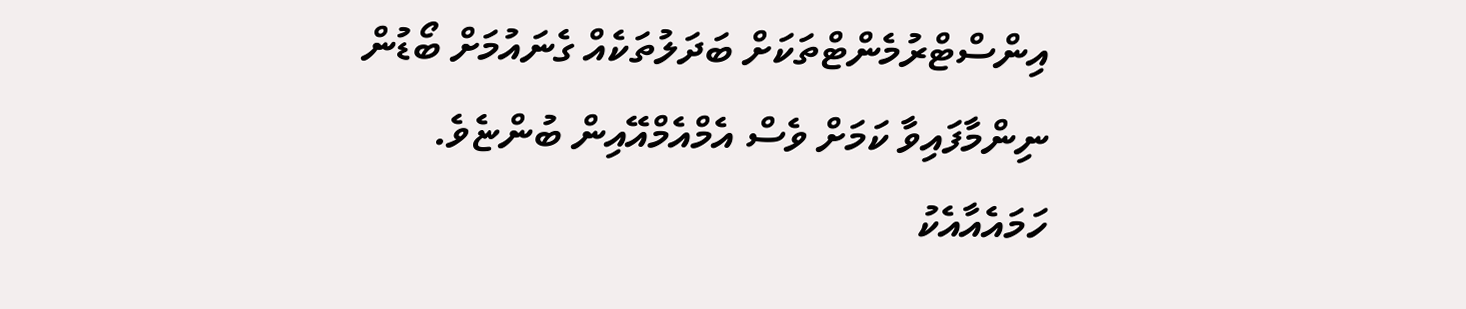އިންސްޓްރުމެންޓްތަކަށް ބަދަލުތަކެއް ގެނައުމަށް ބޯޑުން ނިންމާފައިވާ ކަމަށް ވެސް އެމްއެމްއޭއިން ބުންޏެވެ.
ހަމައެއާއެކު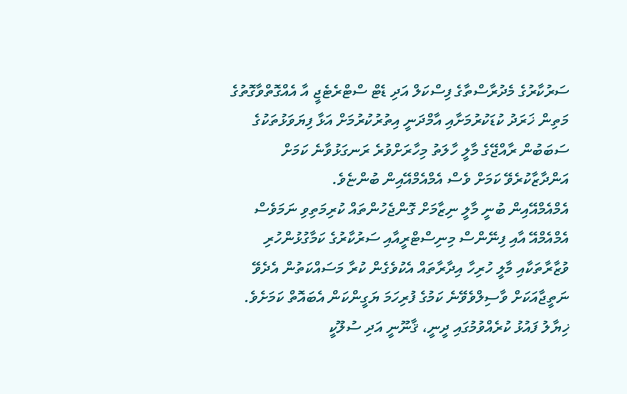ސަރުކާރުގެ މެދުރާސްތާގެ ފިސްކަލް އަދި ޑެޓް ސްޓްރެޓެޖީ އާ އެއްގޮތްވާގޮތުގެ މަތިން ޚަރަދު ކުޑަކުރުމަށާއި އާމްދަނީ އިތުރުކުރުމަށް އަޅާ ފިޔަވަޅުތަކުގެ ސަބަބުން ރާއްޖޭގެ މާލީ ހާލަތު މިހާރަށްވުރެ ރަނގަޅުވާނެ ކަމަށް އަންދާޒާކުރެވޭ ކަމަށް ވެސް އެމްއެމްއޭއިން ބުންޏެވެ.
އެމްއެމްއޭއިން ބުނީ މާލީ ނިޒާމަށް ގޮންޖެހުންތައް ކުރިމަތިވި ނަމަވެސް އެމްއެމްއޭ އާއި ފިނޭންސް މިނިސްޓްރީއާއި ސަރުކާރުގެ ކަމާގުޅުންހުރި ވުޒާރާތަކާއި މާލީ ހުރިހާ އިދާރާތައް އެކުވެގެން ކުރާ މަސައްކަތުން އެދެވޭ ނަތީޖާއަކަށް ވާސިލްވެވޭނެ ކަމުގެ ފުރިހަމަ ޔަގީންކަން އެބައޮތް ކަމަށެވެ.
ޚިޔާލު ފައުޅު ކުރެއްވުމުގައި ދީނީ، ޤާނޫނީ އަދި ސުލޫކީ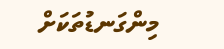މިންގަނޑުތަކަށް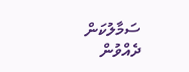ސަމާލުކަން ދެއްވުން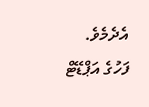އެދެމެވެ.
ފަހުގެ އަޕްޑޭޓް